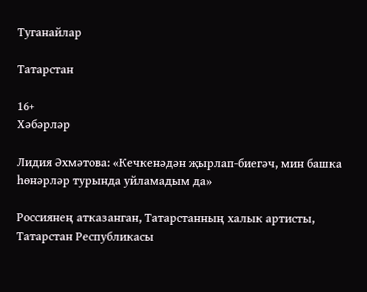Туганайлар

Татарстан

16+
Хәбәрләр

Лидия Әхмәтова: «Кечкенәдән җырлап-биегәч, мин башка һөнәрләр турында уйламадым да»

Россиянең атказанган, Татарстанның халык артисты, Татарстан Республикасы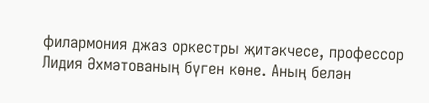филармония джаз оркестры җитәкчесе, профессор Лидия Әхмәтованың бүген көне. Аның белән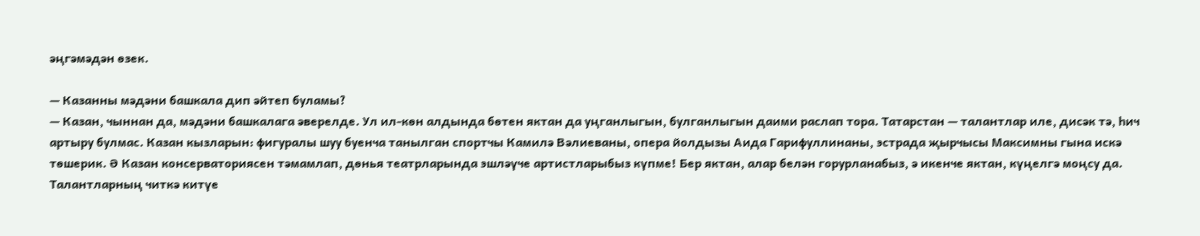әңгәмәдән өзек.

— Казанны мәдәни башкала дип әйтеп буламы?
— Казан, чыннан да, мәдәни башкалага әверелде. Ул ил-көн алдында бөтен яктан да уңганлыгын, булганлыгын даими раслап тора. Татарстан — талантлар иле, дисәк тә, һич артыру булмас. Казан кызларын: фигуралы шуу буенча танылган спортчы Камилә Вәлиеваны, опера йолдызы Аида Гарифуллинаны, эстрада җырчысы Максимны гына искә төшерик. Ә Казан консерваториясен тәмамлап, дөнья театрларында эшләүче артистларыбыз күпме! Бер яктан, алар белән горурланабыз, ә икенче яктан, күңелгә моңсу да. Талантларның читкә китүе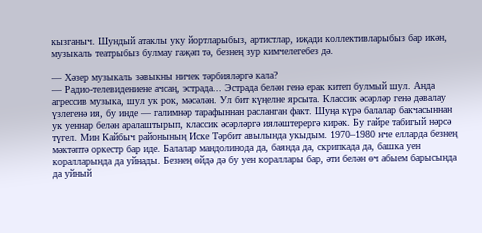кызганыч. Шундый атаклы уку йортларыбыз, артистлар, иҗади коллективларыбыз бар икән, музыкаль театрыбыз булмау гаҗәп тә, безнең зур кимчелегебез дә.

— Хәзер музыкаль зәвыкны ничек тәрбияләргә кала?
— Радио-телевидениене ачсаң, эстрада... Эстрада белән генә ерак китеп булмый шул. Анда агрессив музыка, шул ук рок, мәсәлән. Ул бит күңелне ярсыта. Классик әсәрләр генә дәвалау үзлегенә ия, бу инде — галимнәр тарафыннан расланган факт. Шуңа күрә балалар бакчасыннан ук уеннар белән аралаштырып, классик әсәрләргә ияләштерергә кирәк. Бу гайре табигый нәрсә түгел. Мин Кайбыч районының Иске Тәрбит авылында укыдым. 1970–1980 нче елларда безнең мәктәптә оркестр бар иде. Балалар мандолинода да, баянда да, скрипкада да, башка уен коралларында да уйнады. Безнең өйдә дә бу уен кораллары бар, әти белән өч абыем барысында да уйный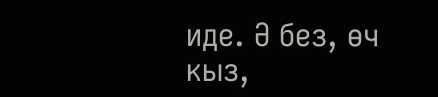иде. Ә без, өч кыз,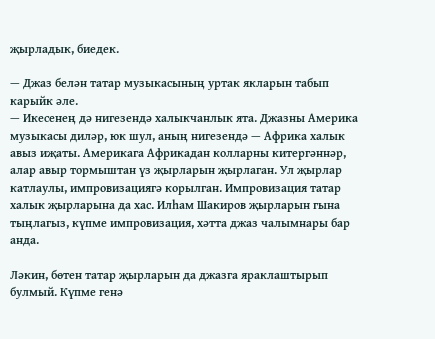җырладык, биедек.

— Джаз белән татар музыкасының уртак якларын табып карыйк әле.
— Икесенең дә нигезендә халыкчанлык ята. Джазны Америка музыкасы диләр, юк шул, аның нигезендә — Африка халык авыз иҗаты. Америкага Африкадан колларны китергәннәр, алар авыр тормыштан үз җырларын җырлаган. Ул җырлар катлаулы, импровизациягә корылган. Импровизация татар халык җырларына да хас. Илһам Шакиров җырларын гына тыңлагыз, күпме импровизация, хәтта джаз чалымнары бар анда.

Ләкин, бөтен татар җырларын да джазга яраклаштырып булмый. Күпме генә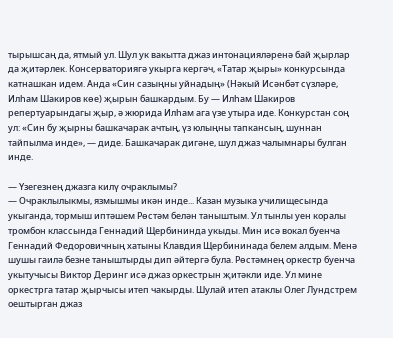тырышсаң да, ятмый ул. Шул ук вакытта джаз интонацияләренә бай җырлар да җитәрлек. Консерваториягә укырга кергәч, «Татар җыры» конкурсында катнашкан идем. Анда «Син сазыңны уйнадың» (Нәкый Исәнбәт сүзләре, Илһам Шакиров көе) җырын башкардым. Бу — Илһам Шакиров репертуарындагы җыр, ә жюрида Илһам ага үзе утыра иде. Конкурстан соң ул: «Син бу җырны башкачарак ачтың, үз юлыңны тапкансың, шуннан тайпылма инде», — диде. Башкачарак дигәне, шул джаз чалымнары булган инде.

— Үзегезнең джазга килү очраклымы?
— Очраклылыкмы, язмышмы икән инде... Казан музыка училищесында укыганда, тормыш иптәшем Рөстәм белән таныштым. Ул тынлы уен коралы тромбон классында Геннадий Щербининда укыды. Мин исә вокал буенча Геннадий Федоровичның хатыны Клавдия Щербининада белем алдым. Менә шушы гаилә безне таныштырды дип әйтергә була. Рөстәмнең оркестр буенча укытучысы Виктор Деринг исә джаз оркестрын җитәкли иде. Ул мине оркестрга татар җырчысы итеп чакырды. Шулай итеп атаклы Олег Лундстрем оештырган джаз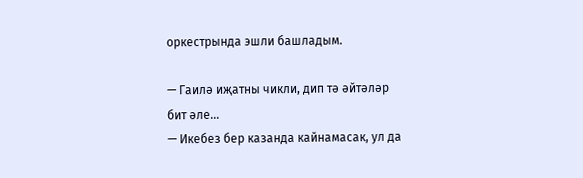оркестрында эшли башладым.

— Гаилә иҗатны чикли, дип тә әйтәләр бит әле...
— Икебез бер казанда кайнамасак, ул да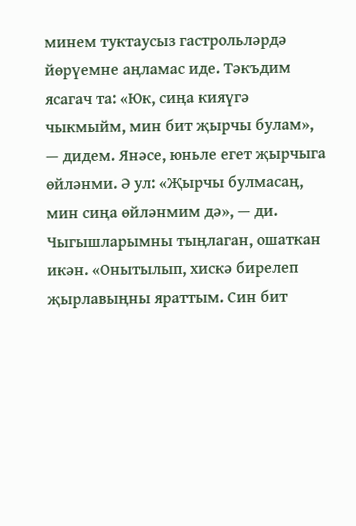минем туктаусыз гастрольләрдә йөрүемне аңламас иде. Тәкъдим ясагач та: «Юк, сиңа кияүгә чыкмыйм, мин бит җырчы булам», — дидем. Янәсе, юньле егет җырчыга өйләнми. Ә ул: «Җырчы булмасаң, мин сиңа өйләнмим дә», — ди. Чыгышларымны тыңлаган, ошаткан икән. «Онытылып, хискә бирелеп җырлавыңны яраттым. Син бит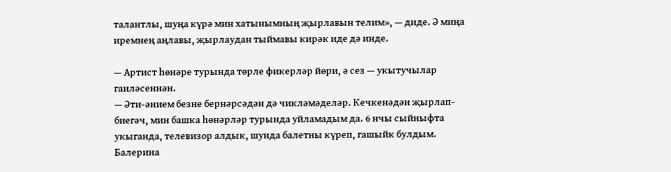талантлы, шуңа күрә мин хатынымның җырлавын телим», — диде. Ә миңа иремнең аңлавы, җырлаудан тыймавы кирәк иде дә инде.

— Артист һөнәре турында төрле фикерләр йөри, ә сез — укытучылар гаиләсеннән.
— Әти-әнием безне бернәрсәдән дә чикләмәделәр. Кечкенәдән җырлап-биегәч, мин башка һөнәрләр турында уйламадым да. 6 нчы сыйныфта укыганда, телевизор алдык, шунда балетны күреп, гашыйк булдым. Балерина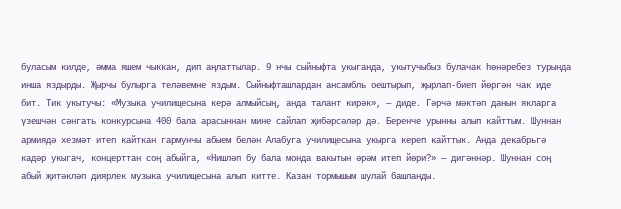буласым килде, әмма яшем чыккан, дип аңлаттылар. 9 нчы сыйныфта укыганда, укытучыбыз булачак һөнәребез турында инша яздырды. Җырчы булырга теләвемне яздым. Сыйныфташлардан ансамбль оештырып, җырлап-биеп йөргән чак иде бит. Тик укытучы: «Музыка училищесына керә алмыйсың, анда талант кирәк», — диде. Гәрчә мәктәп данын якларга үзешчән сәнгать конкурсына 400 бала арасыннан мине сайлап җибәрсәләр дә. Беренче урынны алып кайттым. Шуннан армиядә хезмәт итеп кайткан гармунчы абыем белән Алабуга училищесына укырга кереп кайттык. Анда декабрьгә кадәр укыгач, концерттан соң абыйга, «Нишләп бу бала монда вакытын әрәм итеп йөри?» — дигәннәр. Шуннан соң абый җитәкләп диярлек музыка училищесына алып китте. Казан тормышым шулай башланды.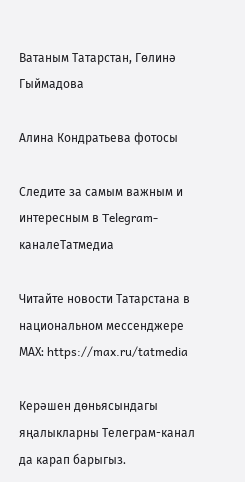Ватаным Татарстан, Гөлинә Гыймадова

Алина Кондратьева фотосы

Следите за самым важным и интересным в Telegram-каналеТатмедиа

Читайте новости Татарстана в национальном мессенджере MАХ: https://max.ru/tatmedia

Керәшен дөньясындагы яңалыкларны Телеграм-канал да карап барыгыз.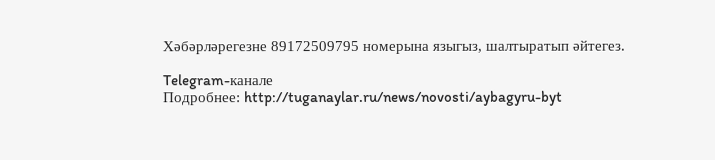Хәбәрләрегезне 89172509795 номерына языгыз, шалтыратып әйтегез.

Telegram-канале
Подробнее: http://tuganaylar.ru/news/novosti/aybagyru-byt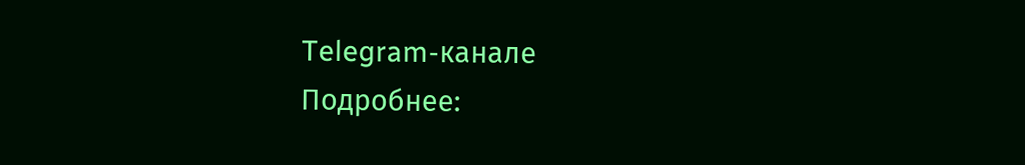Telegram-канале
Подробнее: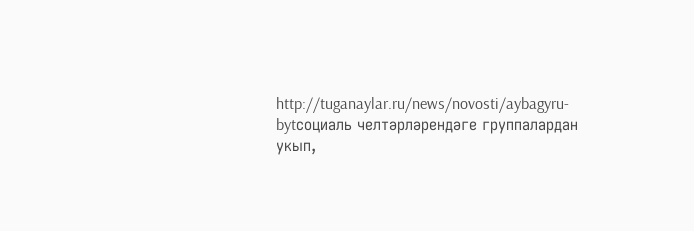http://tuganaylar.ru/news/novosti/aybagyru-bytсоциаль челтәрләрендәге группалардан укып,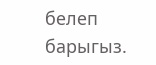белеп барыгыз.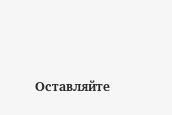Оставляйте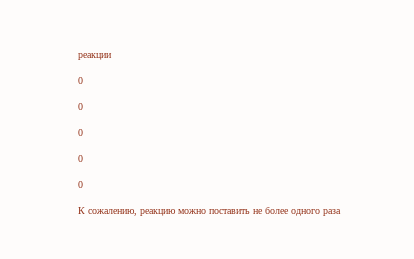реакции

0

0

0

0

0

К сожалению, реакцию можно поставить не более одного раза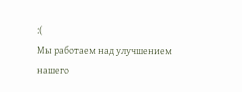:(
Мы работаем над улучшением нашего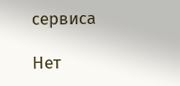сервиса

Нет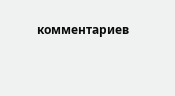комментариев